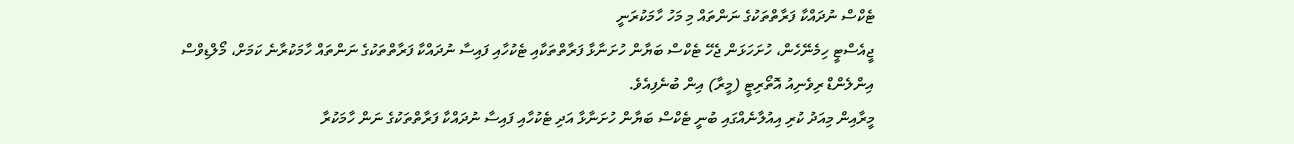ޓެކްސް ނުދައްކާ ފަރާތްތަކުގެ ނަންތައް މި މަހު ހާމަކުރަނީ
ޖީއެސްޓީ ހިމެނޭހެން، ހުށަހަޅަން ޖެހޭ ޓެކްސް ބަޔާން ހުށަނާޅާ ފަރާތްތަކާއި ޓެކުހާއި ފައިސާ ނުދައްކާ ފަރާތްތަކުގެ ނަންތައް ހާމަކުރާނެ ކަމަށް، މޯލްޑިވްސް އިންލެންޑް ރިވެނިއު އޮތޯރިޓީ (މީރާ) އިން ބުނެފިއެވެ.
މީރާއިން މިއަދު ކުރި އިއުލާނެއްގައި ބުނީ ޓެކްސް ބަޔާން ހުށަނާޅާ އަދި ޓެކުހާއި ފައިސާ ނުދައްކާ ފަރާތްތަކުގެ ނަން ހާމަކުރާ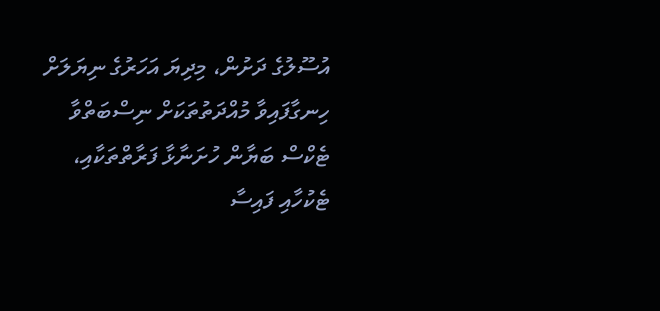އުސޫލުގެ ދަށުން، މިދިޔަ އަހަރުގެ ނިޔަލަށް ހިނގާފައިވާ މުއްދަތުތަކަށް ނިސްބަތްވާ ޓެކްސް ބަޔާން ހުށަނާޅާ ފަރާތްތަކާއި، ޓެކުހާއި ފައިސާ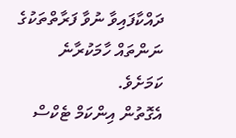ދައްކާފައިވާ ނުވާ ފަރާތްތަކުގެ ނަންތައް ހާމަކުރާނެ ކަމަށެވެ.
އެގޮތުން އިންކަމް ޓެކްސް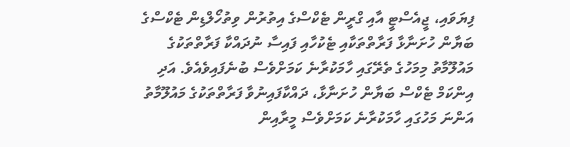ފިޔަވައި، ޖީއެސްޓީ އާއި ގްރީން ޓެކްސްގެ އިތުރުން ވިތުހޯލްޑިން ޓެކްސްގެ ބަޔާން ހުށަނާޅާ ފަރާތްތަކާއި ޓެކުހާއި ފައިސާ ނުދައްކާ ފަރާތްތަކުގެ މައުލޫމާތު މިމަހުގެ ތެރޭގައި ހާމަކުރާނެ ކަމަށްވެސް ބުނެފައިވެއެވެ. އަދި އިންކަމް ޓެކްސް ބަޔާން ހުށަނާޅާ، ދައްކާފައިނުވާ ފަރާތްތަކުގެ މައުލޫމާތު އަންނަ މަހުގައި ހާމަކުރާނެ ކަމަށްވެސް މީރާއިން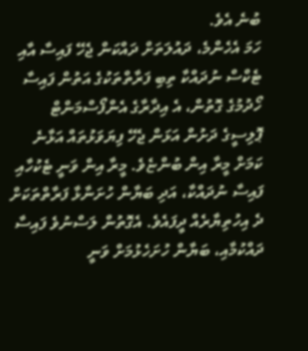ބުނެ އެވެ.
ހަމަ އެހެންމެ، ދައުލަތަށް ދައްކަން ޖެހޭ ފައިސާ އާއި ޓެކްސް ނުދައްކާ ތިބި ފަރާތްތަކުގެ އަތުން ފައިސާ ހޯދުމުގެ ގޮތުން، އެ އިދާރާގެ އެންފޯސްމަންޓް ޕޮލިސީގެ ދަށުން އަޅަން ޖެހޭ ފިޔަވަޅުތައް އަޅާނެ ކަމަށް މީރާ އިން ބުންޏެވެ. މީރާ އިން ވަނީ ޓެކުހާއި ފައިސާ ނުދައްކާ، އަދި ބަޔާން ހުށަނާޅާ ފަރާތްތަކަށް ދެ އިހުތިޔާރެއް ދީފައެވެ. އެގޮތުން ލަސްނުވެ ފައިސާ ދައްކުމާއި، ބަޔާން ހުށަހެޅުމަށް ވަނީ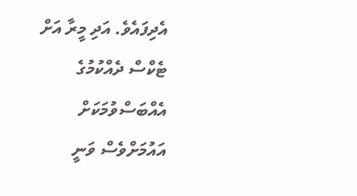އެދިފައެވެ. އަދި މީރާ އަށް ޓެކްސް ދެއްކުމުގެ އެއްބަސްވުމަކަށް އައުމަށްވެސް ވަނީ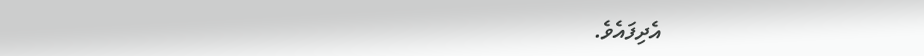އެދިފައެވެ.